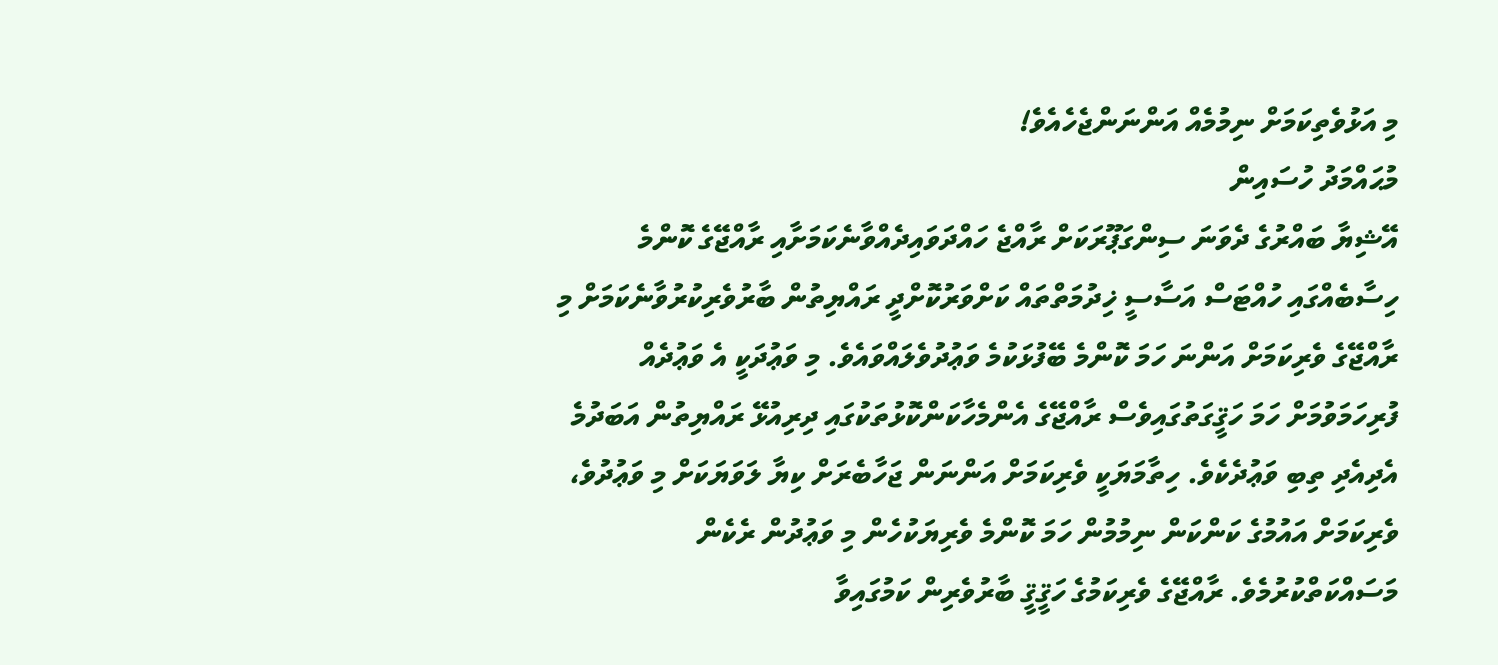މި އަޅުވެތިކަމަށް ނިމުމެއް އަންނަންޖެހެއެވެ!
މުޙައްމަދު ހުސައިން
އޭޝިޔާ ބައްރުގެ ދެވަނަ ސިންގަޕޫރަކަށް ރާއްޖެ ހައްދަވައިދެއްވާނެކަމަށާއި ރާއްޖޭގެ ކޮންމެ ހިސާބެއްގައި ހުއްޓަސް އަސާސީ ޚިދުމަތްތައް ކަށްވަރުކޮށްދީ ރައްޔިތުން ބާރުވެރިކުރުވާނެކަމަށް މި ރާއްޖޭގެ ވެރިކަމަށް އަންނަ ހަމަ ކޮންމެ ބޭފުޅަކުމެ ވަޢުދުވެލައްވައެވެ. މި ވަޢުދަކީ އެ ވަޢުދެއް ފުރިހަމަވުމަށް ހަމަ ހަޤީގަތުގައިވެސް ރާއްޖޭގެ އެންމެހާކަންކޮޅުތަކުގައި ދިރިއުޅޭ ރައްޔިތުން އަބަދުމެ އެދިއެދި ތިބި ވަޢުދެކެވެ. ހިތާމަޔަކީ ވެރިކަމަށް އަންނަން ޖަހާބެރަށް ކިޔާ ލަވަޔަކަށް މި ވަޢުދުވެ، ވެރިކަމަށް އައުމުގެ ކަންކަން ނިމުމުން ހަމަ ކޮންމެ ވެރިޔަކުހެން މި ވަޢުދުން ރެކެން މަސައްކަތްކުރުމެވެ. ރާއްޖޭގެ ވެރިކަމުގެ ހަޤީޤީ ބާރުވެރިން ކަމުގައިވާ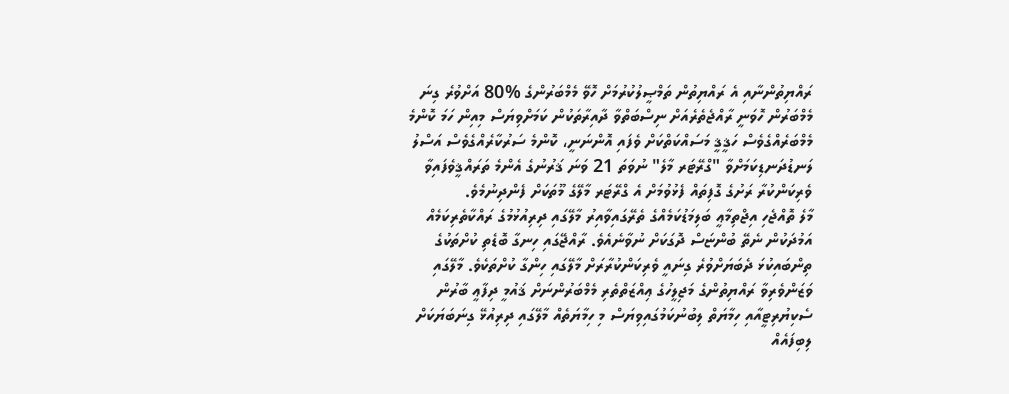ރައްޔިތުންނާއި އެ ރައްޔިތުން ތަމްޞީލުކުރުމަށް ހޮވޭ މެމްބަރުންގެ %80 އަށްވުރެ ގިނަ މެމްބަރުން ހޮވަނީ ރާއްޖެތެރެއަށް ނިސްބަތްވާ ދާއިރާތަކުން ކަމަށްވިޔަސް މިއިން ހަމަ ކޮންމެ މެމްބަރެއްގެވެސް ހަޤީޤީ މަސައްކަތްކަށް ވެފައި އޮންނަނީ، ކޮންމެ ސަރުކާރެއްގެވެސް އަސްލު ލަނޑުދަނޑިކަމަށްވާ "ގްރޭޓަރ މާލެ" ނުވަތަ 21 ވަނަ ޤަރުނުގެ އެންމެ ތަރައްޤީވެފައިވާ ވެރިކަންކުރާ ރަށުގެ ގޮފިތައް ފެޅުވުމަށް އެ ގްރޭޓަރ މާލޭގެ މޫތަކަށް ފެންދިނުމެވެ.
މާލެ ތޮއްޖެހި އިޖްތިމާޢީ ބަލިމަޑުކަމެއްގެ ތެރޭގައިވާއިރު މާލޭގައި ދިރިއުޅުމުގެ ރައްކާތެރިކަމެއް އަމުދަކުން ނެތޭ ބުންޏަސް ދޮގަކަށް ނުވާނެއެވެ. ރާއްޖޭގައި ހިނގާ ބޮޑެތި ކުށްތަކުގެ ތިންބައިކުޅަ ދެބަޔަށްވުރެ ގިނައީ ވެރިކަންކުރާރަށް މާލޭގައި ހިންގާ ކުށްތަކެވެ. މާލޭގައި ވަޒަންވެރިވާ ރައްޔިތުންގެ މަޖިލީހުގެ ޢިއްޒަތްތެރި މެމްބަރުންނަށް ޤައުމީ ދިފާޢީ ބާރުން ސެކިޔުރިޓީއާއި ހިމާޔަތް ލިބުނުކަމުގައިވިޔަސް މި ހިމާޔަތެއް މާލޭގައި ދިރިއުޅޭ ގިނަބަޔަކަށް ލިބިފައެއް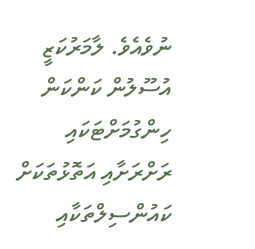ނުވެއެވެ. ލާމަރުކަޒީ އުސޫލުން ކަންކަން ހިންގުމަށްޓަކައި ރަށްރަށާއި އަތޮޅުތަކަށް ކައުންސިލްތަކާއި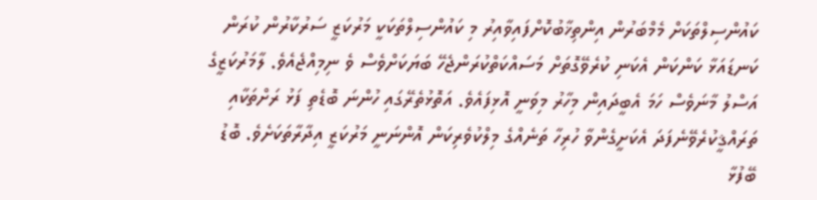ކައުންސިލްތަކަށް މެމްބަރުން އިންތިޚާބުކޮށްފައިވާއިރު މި ކައުންސިލްތަކަކީ މަރުކަޒީ ސަރުކާރުން ކުރަން ކަނޑައަޅާ ކަންކަން އެކަނި ކުރެވޭގޮތަށް މަސައްކަތްކުރަންޖެހޭ ބަޔަކަށްވެސް ވެ ނިމިއްޖެއެވެ. ލާމަރުކަޒީގެ އަސްލު މާނަވެސް ހަމަ އެބީދައިން މިހާރު މިވަނީ އޮޅިފައެވެ. އަތޮޅުތެރޭގައި ހުންނަ ބޮޑެތި ފަޅު ރަށްތަކާއި ތަރައްޤީކުރެވޭނެފަދަ އެކަށީގެންވާ ހުރިހާ ތަނެއްގެ މިލްކުވެރިކަން އޮންނަނީ މަރުކަޒީ އިދާރާތަކަށެވެ. ބޮޑު ބޭފުޅާ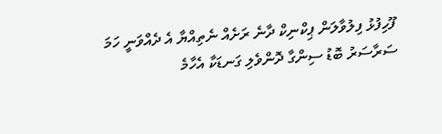ފޫހިފުޅު ފިލުވާލަން ޕިކްނިކް ދާނެ ރަށެއް ނެތިއްޔާ އެ ދެއްވަނީ ހަމަ ސަރާސަރު ބޮޑު ސިންގާ ދޮންވެލި ގަނޑަކާ އެހާމެ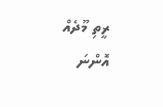ރީތި މޫދެއް އޮންނަ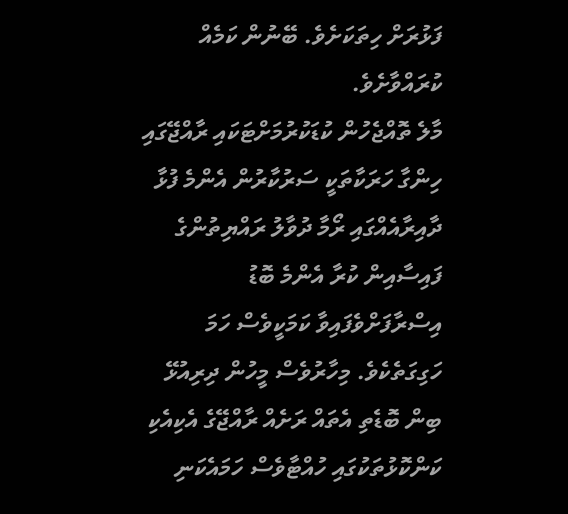ފަޅުރަށް ހިތަކަށެވެ. ބޭނުން ކަމެއް ކުރައްވާށެވެ.
މާލެ ތޮއްޖެހުން ކުޑަކުރުމަށްޓަކައި ރާއްޖޭގައި ހިންގާ ހަރަކާތަކީ ސަރުކާރުން އެންމެ ފުޅާ ދާއިރާއެއްގައި ރޯމާ ދުވާލު ރައްޔިތުންގެ ފައިސާއިން ކުރާ އެންމެ ބޮޑު އިސްރާފަށްވެފައިވާ ކަމަކީވެސް ހަމަ ހަގިގަތެކެވެ. މިހާރުވެސް މީހުން ދިރިއުޅޭ ބިން ބޮޑެތި އެތައް ރަށެއް ރާއްޖޭގެ އެކިއެކި ކަންކޮޅުތަކުގައި ހުއްޓާވެސް ހަމައެކަނި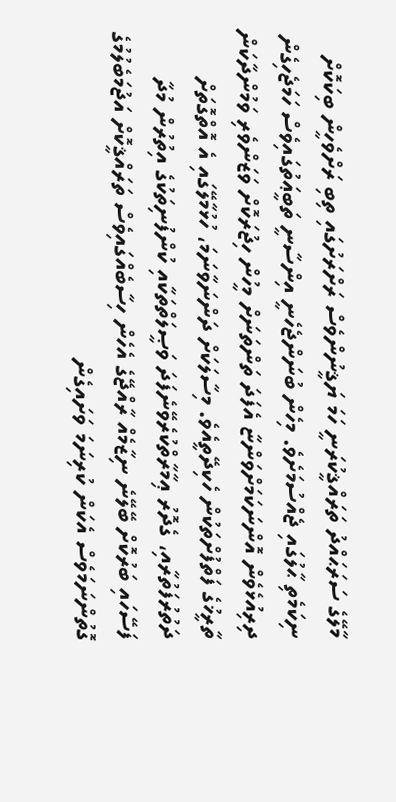މާލޭގެ ސަރަޙައްދު ތަރައްޤީކުރަނީ ހަމަ ޔަޤީނުންވެސް ރަށްރަށުގައި ތިބި ރަށްވެހީން ބިކަކޮށް ނިކަމެތި ޙާލުގައި ޖެއްސުމަށެވެ. މިހެން ބުނަންޖެހެނީ އިންސާނީ ތަބީޢަތުގައިވެސް ހަމަޖެހިގެން ދިރިއުޅެވެން އޮންނަކަމަށްވަންޏާ އެފަދަ ތަންތަނަށް މީހުން ހިޖުރަކޮށް ވަޒަންވެރި ވަމުންދާކަން ތާރީޚުގެ ފަތްފުށްތަކުން ހެކިދޭތީއެވެ. މިސާލަކަށް ދަންނަވާނަމަ، ހުޅުމާލޭގައި އެ އޮތްގޮތަށް ދަތުރުފަތުރާއި، ގެދޮރު ޢިމާރާތްކުރެވޭނެފަދަ ވަޞީލަތްތަކާއި ކުންފުނިތަކުގެ އިތުރުން މުދާ ފަސޭހައި ބަރުކޮށް ބޭލޭނެ ނިޒާމެއް ރާއްޖޭގެ އެހެން ހިސާބެއްގައިވެސް ތަރައްޤީކޮށް އަޖުމަބެލުމުގެ ގޮތުންނަމަވެސް އެކަން ކުރިނަމަ ވަށައިގެން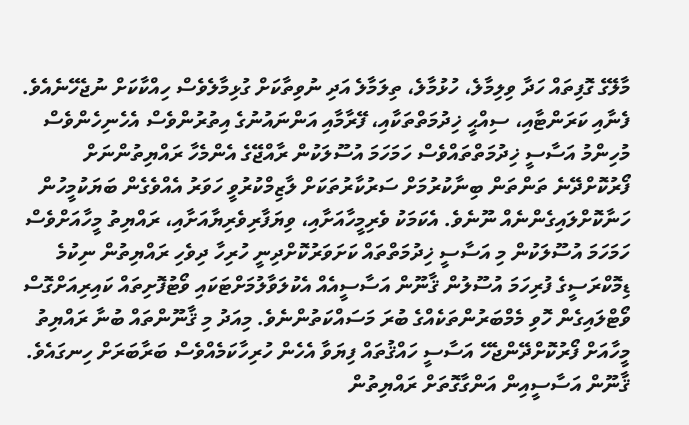މާލޭގެ ގޮފިތައް ހަދާ ވިލިމާލެ، ހުޅުމާލެ، ތިލަމާލެ އަދި ނުވިތާކަށް ގުޅިމާލެވެސް ހިއްކާކަށް ނުޖެހޭނެއެވެ.
ފެނާއި ކަރަންޓާއި، ސިއްޙީ ޚިދުމަތްތަކާއި، ފޭރާމާއި އަންނައުނުގެ އިތުރުންވެސް އެހެނިހެންވެސް މުހިންމު އަސާސީ ޚިދުމަތްތައްވެސް ހަމަހަމަ އުސޫލަކުން ރާއްޖޭގެ އެންމެހާ ރައްޔިތުންނަށް ފޯރުކޮށްދޭނެ ތަންތަން ބިނާކުރުމަށް ސަރުކާރުތަކަށް ލާޒިމްކުރުވީ ހަވަރު އެއްވެގެން ބަޔަކުމީހުން ހަނާކޮށްލައިގެންނެއް ނޫނެވެ. އެކަމަކު ވެރިމީހާއަށާއި، ވިޔަފާރިވެރިޔާއަށާއި، ރައްޔިތު މީހާއަށްވެސް ހަމަހަމަ އުސޫލަކުން މި އަސާސީ ޚިދުމަތްތައް ކަށަވަރުކޮށްދިނީ ހުރިހާ ދިވެހި ރައްޔިތުން ނިކުމެ ޑިމޮކްރަސީގެ ފުރިހަމަ އުސޫލުން ޤާނޫން އަސާސީއެއް އެކުލަވާލުމަށްޓަކައި ވޯޓުފޮށިތައް ކައިރިއަށްގޮސް ވޯޓްލައިގެން ހޮވި މެމްބަރުންތަކެއްގެ ބުރަ މަސައްކަތުންނެވެ. މިއަދު މި ޤާނޫންތައް ބުނާ ރައްޔިތު މީހާއަށް ފޯރުކޮށްދޭންޖެހޭ އަސާސީ ހައްޤުތައް ފިޔަވާ އެހެން ހުރިހާކަމެއްވެސް ބަރާބަރަށް ހިނގައެވެ. ޤާނޫން އަސާސީއިން އަންގާގޮތަށް ރައްޔިތުން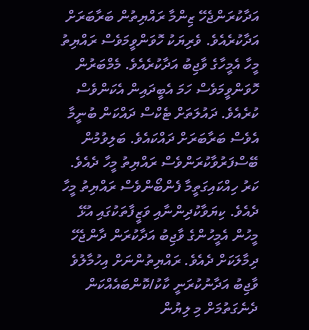އަދާކުރަންޖެހޭ ޒިންމާ ރައްޔިތުން ބަރާބަރަށް އަދާކުރެއެވެ. ވެރިޔަކު ހޮވަންވީމަވެސް ރައްޔިތު މީހާ އެމީހާގެ ވާޖިބު އަދާކުރެއެވެ. މެމްބަރުން ހޮވަންވީމަވެސް ހަމަ އެބީދައިން އެކަންވެސް ކުރެއެވެ. ދައުލަތަށް ޓެކްސް ދައްކަން ބުނީމާ އެވެސް ބަރާބަރަށް ދައްކައެވެ. ބަލިވުމުން ބޭސްފަރުވާކުރަންވެސް ރައްޔިތު މީހާ ދެއެވެ. ކަރު ހިއްކައިގަތީމާ ފެންބޯންވެސް ރައްޔިތު މީހާ ދެއެވެ. ކިޔަވާކުދިންނާއި ވަޒީފާތަކުގައި އުޅޭ މީހުން އެމީހުންގެ ވާޖިބު އަދާކުރަން ދާންޖެހޭ ދިމާލަކަށް ދެއެވެ. ރައްޔިތުންނަށް އިހުމާލުވެ ވާޖިބު އަދާނުކުރަނީ ކާކު/ކޮންބައެއްކަން ދެނެގަތުމަށް މި ލިޔުން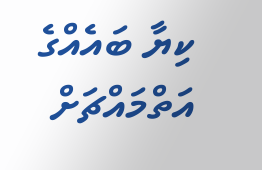ކިޔާ ބައެއްގެ އަތްމައްޗަށް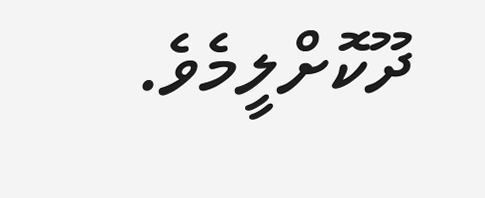ދޫކޮށްލީމެވެ.